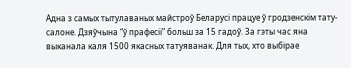Адна з самых тытулаваных майстроў Беларусі працуе ў гродзенскім тату-салоне. Дзяўчына “ў прафесіі” больш за 15 гадоў. За гэты час яна выканала каля 1500 якасных татуяванак. Для тых, хто выбірае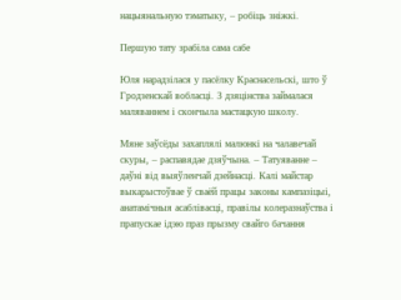нацыянальную тэматыку, – робіць зніжкі.

Першую тату зрабіла сама сабе

Юля нарадзілася у пасёлку Краснасельскі, што ў Гродзенскай вобласці. З дзяцінства займалася маляваннем і скончыла мастацкую школу.

Мяне заўсёды захаплялі малюнкі на чалавечай скуры, – распавядае дзяўчына. – Татуяванне – даўні від выяўленчай дзейнасці. Калі майстар выкарыстоўвае ў сваёй працы законы кампазіцыі, анатамічныя асаблівасці, правілы колеразнаўства і  прапускае ідэю праз прызму свайго бачання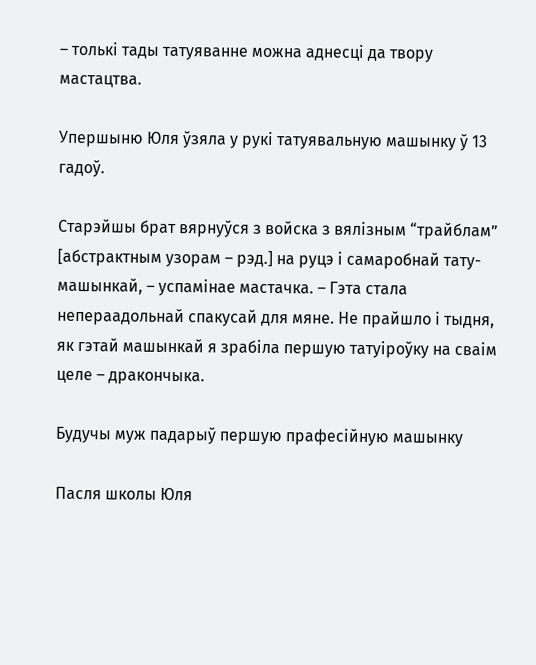– толькі тады татуяванне можна аднесці да твору мастацтва.

Упершыню Юля ўзяла у рукі татуявальную машынку ў 13 гадоў.

Старэйшы брат вярнуўся з войска з вялізным “трайблам” [абстрактным узорам – рэд.] на руцэ і самаробнай тату-машынкай, – успамінае мастачка. – Гэта стала непераадольнай спакусай для мяне. Не прайшло і тыдня, як гэтай машынкай я зрабіла першую татуіроўку на сваім целе – дракончыка.

Будучы муж падарыў першую прафесійную машынку

Пасля школы Юля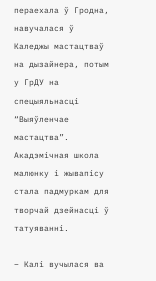пераехала ў Гродна, навучалася ў Каледжы мастацтваў на дызайнера, потым у ГрДУ на спецыяльнасці “Выяўленчае мастацтва”. Акадэмічная школа малюнку і жывапісу стала падмуркам для творчай дзейнасці ў татуяванні.

– Калі вучылася ва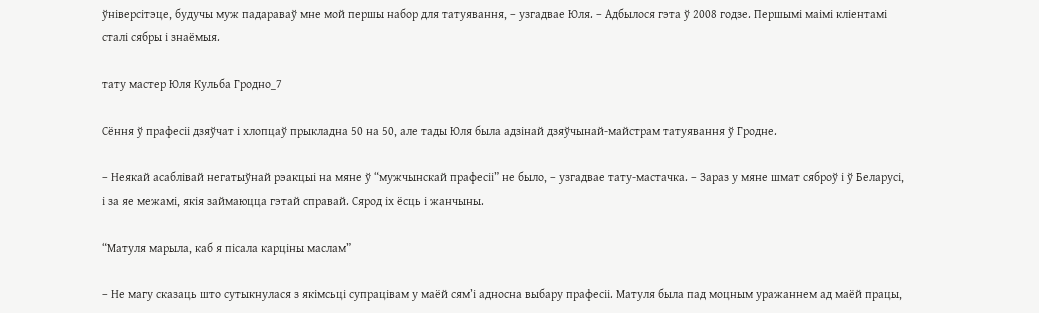ўніверсітэце, будучы муж падараваў мне мой першы набор для татуявання, – узгадвае Юля. – Адбылося гэта ў 2008 годзе. Першымі маімі кліентамі сталі сябры і знаёмыя.

тату мастер Юля Кульба Гродно_7

Сёння ў прафесіі дзяўчат і хлопцаў прыкладна 50 на 50, але тады Юля была адзінай дзяўчынай-майстрам татуявання ў Гродне.

– Неякай асаблівай негатыўнай рэакцыі на мяне ў “мужчынскай прафесіі” не было, – узгадвае тату-мастачка. – Зараз у мяне шмат сяброў і ў Беларусі, і за яе межамі, якія займаюцца гэтай справай. Сярод іх ёсць і жанчыны.

“Матуля марыла, каб я пісала карціны маслам”

– Не магу сказаць што сутыкнулася з якімсьці супрацівам у маёй сям’і адносна выбару прафесіі. Матуля была пад моцным уражаннем ад маёй працы,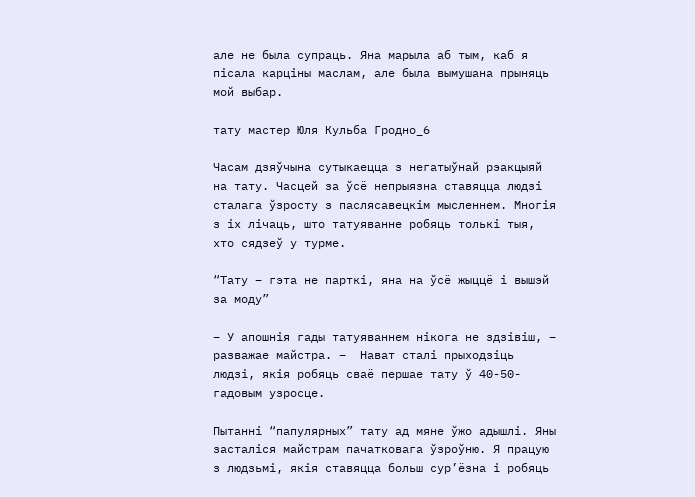але не была супраць. Яна марыла аб тым, каб я пісала карціны маслам, але была вымушана прыняць мой выбар.

тату мастер Юля Кульба Гродно_6

Часам дзяўчына сутыкаецца з негатыўнай рэакцыяй на тату. Часцей за ўсё непрыязна ставяцца людзі сталага ўзросту з паслясавецкім мысленнем. Многія з іх лічаць, што татуяванне робяць толькі тыя, хто сядзеў у турме.

“Тату – гэта не парткі, яна на ўсё жыццё і вышэй за моду”

– У апошнія гады татуяваннем нікога не здзівіш, – разважае майстра. –  Нават сталі прыходзіць людзі, якія робяць сваё першае тату ў 40-50-гадовым узросце.

Пытанні “папулярных” тату ад мяне ўжо адышлі. Яны засталіся майстрам пачатковага ўзроўню. Я працую з людзьмі, якія ставяцца больш сур’ёзна і робяць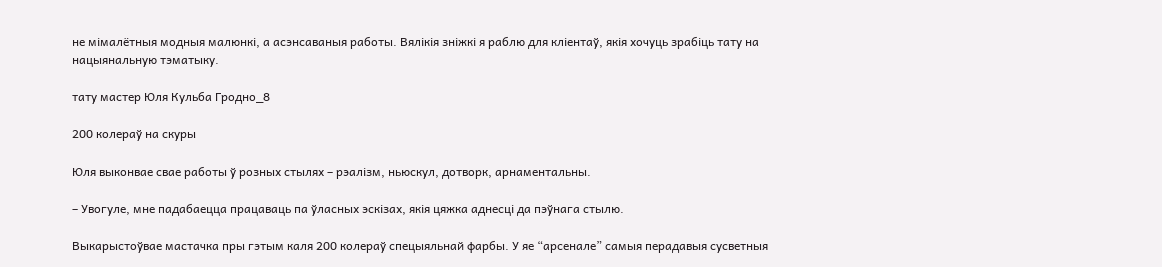не мімалётныя модныя малюнкі, а асэнсаваныя работы. Вялікія зніжкі я раблю для кліентаў, якія хочуць зрабіць тату на нацыянальную тэматыку.

тату мастер Юля Кульба Гродно_8

200 колераў на скуры

Юля выконвае свае работы ў розных стылях – рэалізм, ньюскул, дотворк, арнаментальны.

– Увогуле, мне падабаецца працаваць па ўласных эскізах, якія цяжка аднесці да пэўнага стылю.

Выкарыстоўвае мастачка пры гэтым каля 200 колераў спецыяльнай фарбы. У яе “арсенале” самыя перадавыя сусветныя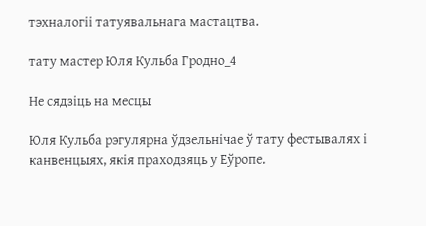тэхналогіі татуявальнага мастацтва.

тату мастер Юля Кульба Гродно_4

Не сядзіць на месцы

Юля Кульба рэгулярна ўдзельнічае ў тату фестывалях і канвенцыях, якія праходзяць у Еўропе.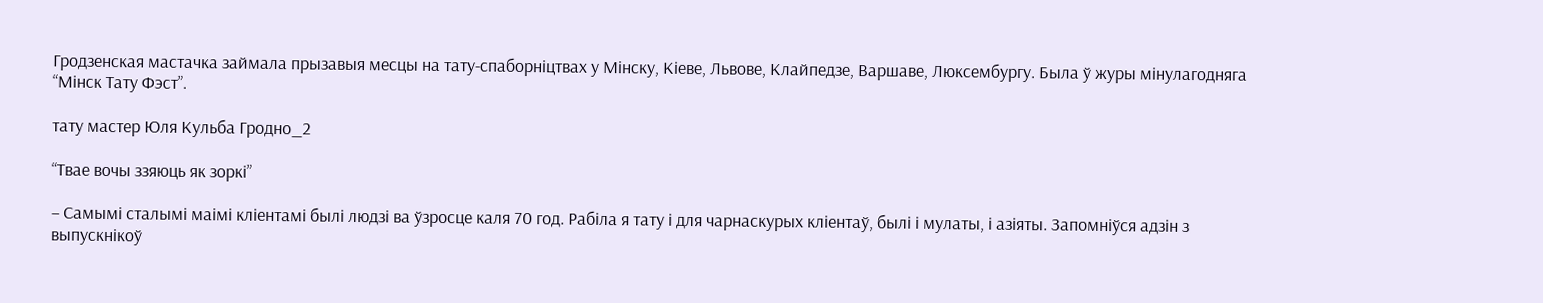Гродзенская мастачка займала прызавыя месцы на тату-спаборніцтвах у Мінску, Кіеве, Львове, Клайпедзе, Варшаве, Люксембургу. Была ў журы мінулагодняга “Мінск Тату Фэст”.

тату мастер Юля Кульба Гродно_2

“Твае вочы ззяюць як зоркі”

– Самымі сталымі маімі кліентамі былі людзі ва ўзросце каля 70 год. Рабіла я тату і для чарнаскурых кліентаў, былі і мулаты, і азіяты. Запомніўся адзін з выпускнікоў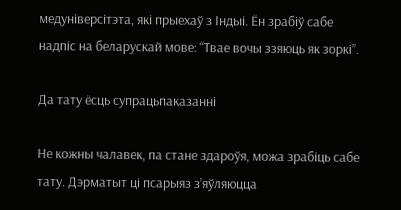медуніверсітэта, які прыехаў з Індыі. Ён зрабіў сабе надпіс на беларускай мове: “Твае вочы ззяюць як зоркі”.

Да тату ёсць супрацьпаказанні

Не кожны чалавек, па стане здароўя, можа зрабіць сабе тату. Дэрматыт ці псарыяз з’яўляюцца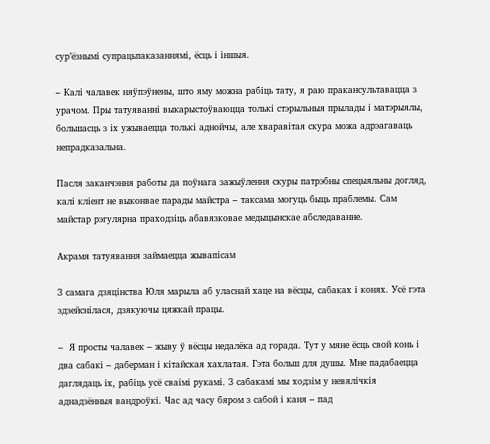сур’ёзнымі супрацьпаказаннямі, ёсць і іншыя.

– Калі чалавек няўпэўнены, што яму можна рабіць тату, я раю пракансультавацца з урачом. Пры татуяванні выкарыстоўваюцца толькі стэрыльныя прылады і матэрыялы, большасць з іх ужываецца толькі аднойчы, але хваравітая скура можа адрэагаваць непрадказальна.

Пасля заканчэння работы да поўнага зажыўлення скуры патрэбны спецыяльны догляд, калі кліент не выконвае парады майстра – таксама могуць быць праблемы. Сам майстар рэгулярна праходзіць абавязковае медыцынскае абследаванне.

Акрамя татуявання займаецца жывапісам

З самага дзяцінства Юля марыла аб уласнай хаце на вёсцы, сабаках і конях. Усё гэта здзейснілася, дзякуючы цяжкай працы.

–  Я просты чалавек – жыву ў вёсцы недалёка ад горада. Тут у мяне ёсць свой конь і два сабакі – даберман і кітайская хахлатая. Гэта больш для душы. Мне падабаецца даглядаць іх, рабіць усё сваімі рукамі. З сабакамі мы ходзім у невялічкія аднадзённыя вандроўкі. Час ад часу бяром з сабой і каня – пад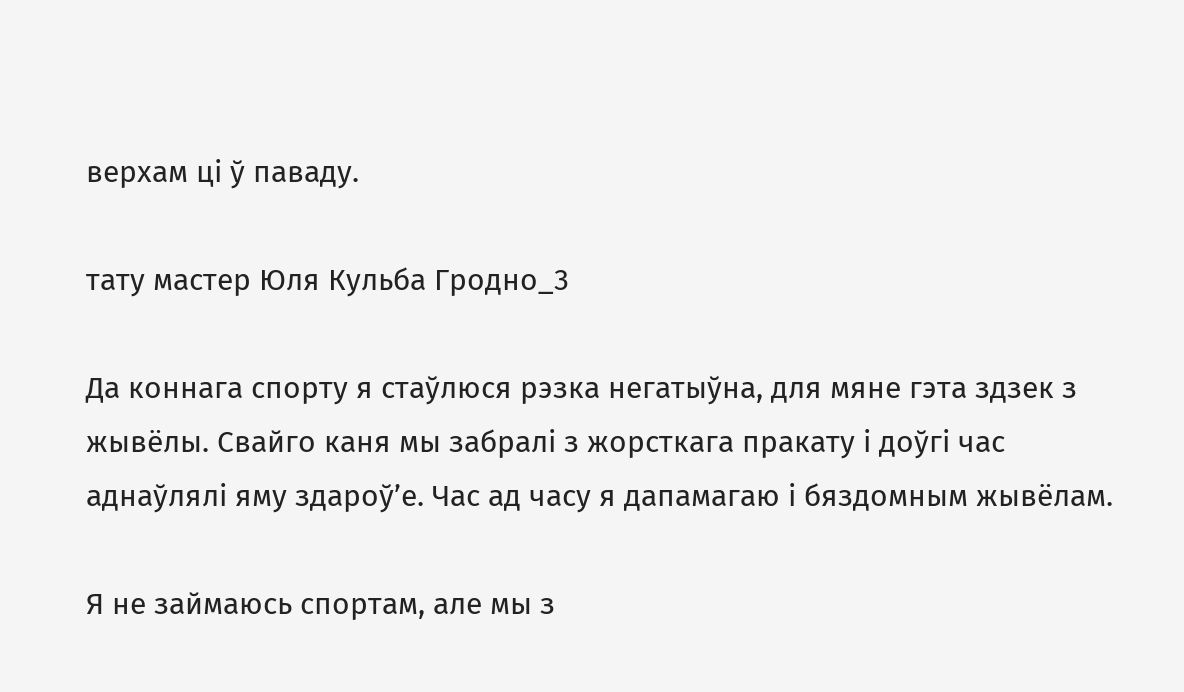верхам ці ў паваду.

тату мастер Юля Кульба Гродно_3

Да коннага спорту я стаўлюся рэзка негатыўна, для мяне гэта здзек з жывёлы. Свайго каня мы забралі з жорсткага пракату і доўгі час аднаўлялі яму здароў’е. Час ад часу я дапамагаю і бяздомным жывёлам.

Я не займаюсь спортам, але мы з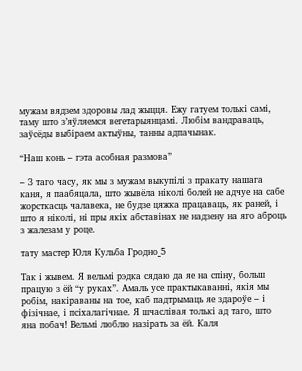мужам вядзем здоровы лад жыцця. Ежу гатуем толькі самі, таму што з’яўляемся вегетарыянцамі. Любім вандраваць, заўсёды выбіраем актыўны, танны адпачынак.

“Наш конь – гэта асобная размова”

– З таго часу, як мы з мужам выкупілі з пракату нашага каня, я паабяцала, што жывёла ніколі болей не адчуе на сабе жорсткасць чалавека, не будзе цяжка працаваць, як раней, і што я ніколі, ні пры якіх абставінах не надзену на яго аброць з жалезам у роце.

тату мастер Юля Кульба Гродно_5

Так і жывем. Я вельмі рэдка сядаю да яе на спіну, больш працую з ёй “у руках”. Амаль усе практыкаванні, якія мы робім, накіраваны на тое, каб падтрымаць яе здароўе – і фізічнае, і псіхалагічнае. Я шчаслівая толькі ад таго, што яна побач! Вельмі люблю назірать за ёй. Каля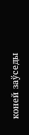коней заўседы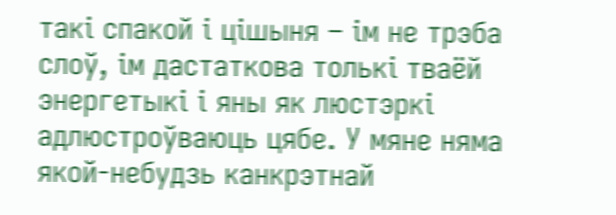такі спакой і цішыня – ім не трэба слоў, ім дастаткова толькі тваёй энергетыкі і яны як люстэркі адлюстроўваюць цябе. У мяне няма якой-небудзь канкрэтнай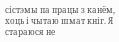сістэмы па працы з канём, хоць і чытаю шмат кніг. Я стараюся не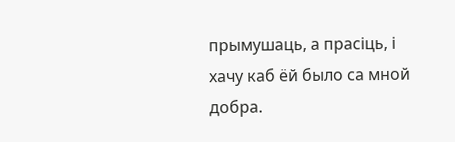прымушаць, а прасіць, і хачу каб ёй было са мной добра.